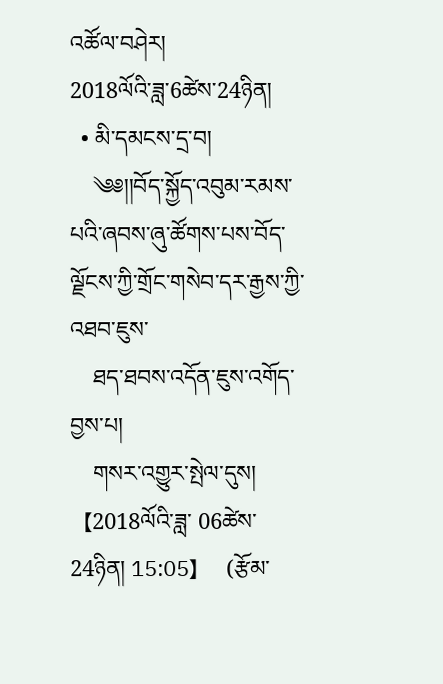འཚོལ་བཤེར།
2018ལོའི་ཟླ་6ཚེས་24ཉིན།
  • མི་དམངས་དྲ་བ།
    ༄༅།།བོད་སྐྱོད་འབུམ་རམས་པའི་ཞབས་ཞུ་ཚོགས་པས་བོད་ལྗོངས་ཀྱི་གྲོང་གསེབ་དར་རྒྱས་ཀྱི་འཐབ་ཇུས་
    ཐད་ཐབས་འདོན་ཇུས་འགོད་བྱས་པ།
    གསར་འགྱུར་སྤེལ་དུས།  【2018ལོའི་ཟླ་ 06ཚེས་24ཉིན། 15:05】   (རྩོམ་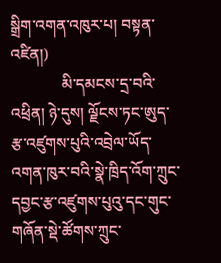སྒྲིག་འགན་འཁུར་པ། བསྟན་འཛིན།)
             མི་དམངས་དྲ་བའི་འཕྲིན། ཉེ་དུས། ལྗོངས་ཏང་ཨུད་རྩ་འཛུགས་པུའི་འབྲེལ་ཡོད་འགན་ཁུར་བའི་སྣེ་ཁྲིད་འོག་ཀྲུང་དབྱང་རྩ་འཛུགས་པུའུ་དང་གུང་གཞོན་སྡེ་ཚོགས་ཀྲུང་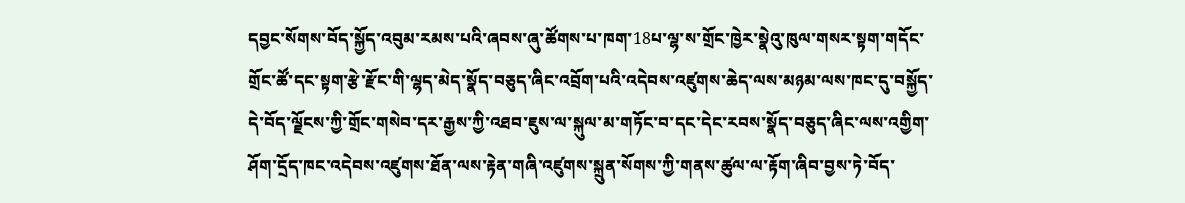དབྱང་སོགས་བོད་སྐྱོད་འབུམ་རམས་པའི་ཞབས་ཞུ་ཚོགས་པ་ཁག་18པ་ལྷ་ས་གྲོང་ཁྱེར་སྣེའུ་ཁུལ་གསར་སྟག་གདོང་གྲོང་ཚོ་དང་སྟག་རྩེ་རྫོང་གི་ལྷད་མེད་སྣོད་བཅུད་ཞིང་འབྲོག་པའི་འདེབས་འཛུགས་ཆེད་ལས་མཉམ་ལས་ཁང་དུ་བསྐྱོད་དེ་བོད་ལྗོངས་ཀྱི་གྲོང་གསེབ་དར་རྒྱས་ཀྱི་འཐབ་ཇུས་ལ་སྐུལ་མ་གཏོང་བ་དང་དེང་རབས་སྣོད་བཅུད་ཞིང་ལས་འགྱིག་ཤོག་དྲོད་ཁང་འདེབས་འཛུགས་ཐོན་ལས་རྟེན་གཞི་འཛུགས་སྐྲུན་སོགས་ཀྱི་གནས་ཚུལ་ལ་རྟོག་ཞིབ་བྱས་ཏེ་བོད་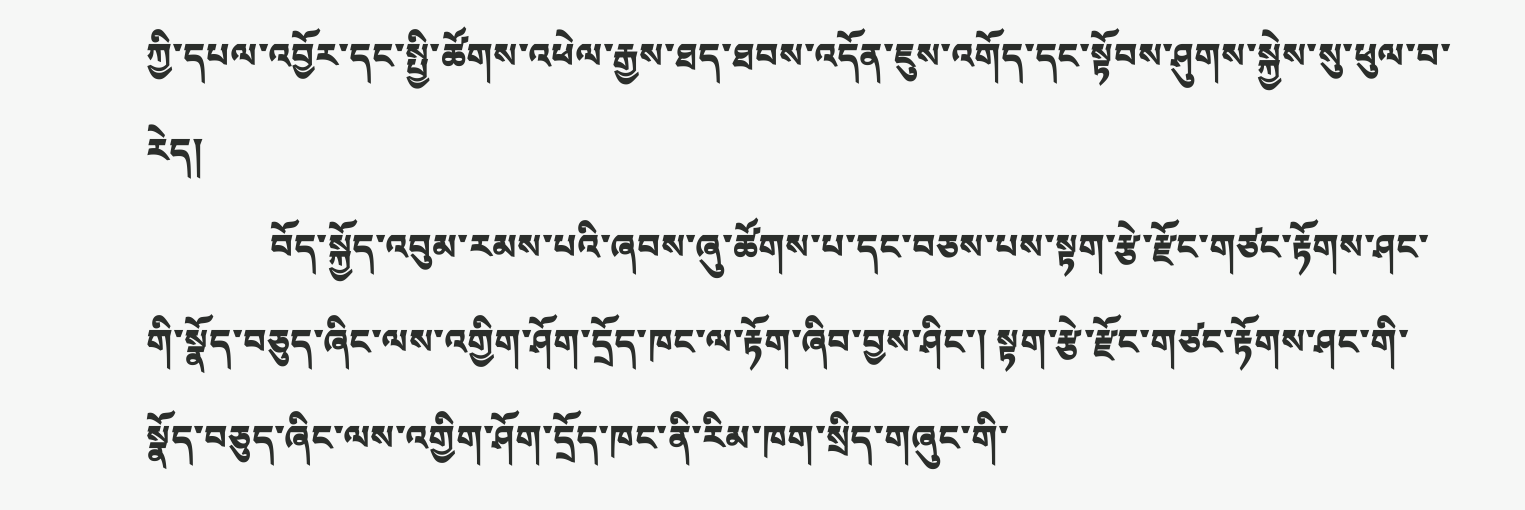ཀྱི་དཔལ་འབྱོར་དང་སྤྱི་ཚོགས་འཕེལ་རྒྱས་ཐད་ཐབས་འདོན་ཇུས་འགོད་དང་སྟོབས་ཤུགས་སྐྱེས་སུ་ཕུལ་བ་རེད།
              བོད་སྐྱོད་འབུམ་རམས་པའི་ཞབས་ཞུ་ཚོགས་པ་དང་བཅས་པས་སྟག་རྩེ་རྫོང་གཙང་རྟོགས་ཤང་གི་སྣོད་བཅུད་ཞིང་ལས་འགྱིག་ཤོག་དྲོད་ཁང་ལ་རྟོག་ཞིབ་བྱས་ཤིང་། སྟག་རྩེ་རྫོང་གཙང་རྟོགས་ཤང་གི་སྣོད་བཅུད་ཞིང་ལས་འགྱིག་ཤོག་དྲོད་ཁང་ནི་རིམ་ཁག་སྲིད་གཞུང་གི་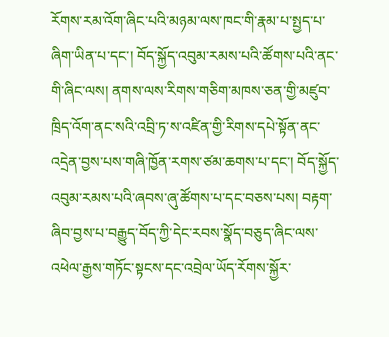རོགས་རམ་འོག་ཞིང་པའི་མཉམ་ལས་ཁང་གི་རྣམ་པ་སྤྱད་པ་ཞིག་ཡིན་པ་དང་། བོད་སྐྱོད་འབུམ་རམས་པའི་ཚོགས་པའི་ནང་གི་ཞིང་ལས། ནགས་ལས་རིགས་གཅིག་མཁས་ཅན་གྱི་མཛུབ་ཁྲིད་འོག་ནང་སའི་འབྲི་ཏ་ས་འཛིན་གྱི་རིགས་དཔེ་སྟོན་ནང་འདྲེན་བྱས་པས་གཞི་ཁྱོན་རགས་ཙམ་ཆགས་པ་དང་། བོད་སྐྱོད་འབུམ་རམས་པའི་ཞབས་ཞུ་ཚོགས་པ་དང་བཅས་པས། བརྟག་ཞིབ་བྱས་པ་བརྒྱུད་བོད་ཀྱི་དེང་རབས་སྣོད་བཅུད་ཞིང་ལས་འཕེལ་རྒྱས་གཏོང་སྟངས་དང་འབྲེལ་ཡོད་རོགས་སྐྱོར་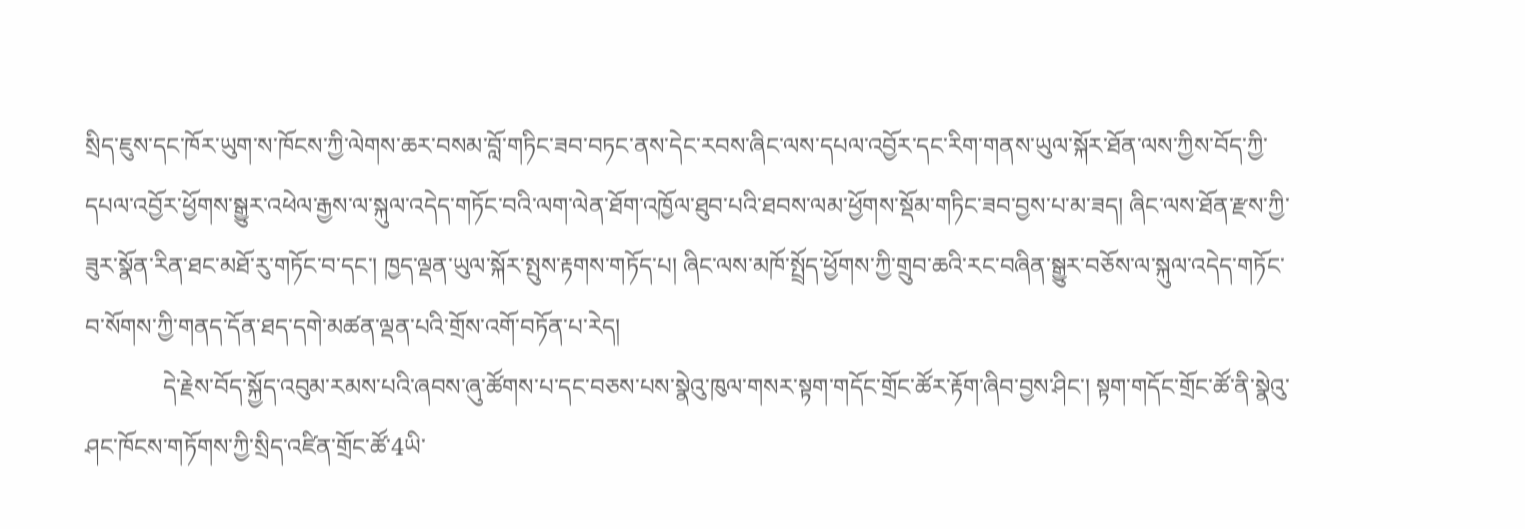སྲིད་ཇུས་དང་ཁོར་ཡུག་ས་ཁོངས་ཀྱི་ལེགས་ཆར་བསམ་བློ་གཏིང་ཟབ་བཏང་ནས་དེང་རབས་ཞིང་ལས་དཔལ་འབྱོར་དང་རིག་གནས་ཡུལ་སྐོར་ཐོན་ལས་ཀྱིས་བོད་ཀྱི་དཔལ་འབྱོར་ཕྱོགས་སྒྱུར་འཕེལ་རྒྱས་ལ་སྐུལ་འདེད་གཏོང་བའི་ལག་ལེན་ཐོག་འཁྱོལ་ཐུབ་པའི་ཐབས་ལམ་ཕྱོགས་སྡོམ་གཏིང་ཟབ་བྱས་པ་མ་ཟད། ཞིང་ལས་ཐོན་རྫས་ཀྱི་ཟུར་སྣོན་རིན་ཐང་མཐོ་རུ་གཏོང་བ་དང་། ཁྱད་ལྡན་ཡུལ་སྐོར་སྤུས་རྟགས་གཏོད་པ། ཞིང་ལས་མཁོ་སྤྲོད་ཕྱོགས་ཀྱི་གྲུབ་ཆའི་རང་བཞིན་སྒྱུར་བཅོས་ལ་སྐུལ་འདེད་གཏོང་བ་སོགས་ཀྱི་གནད་དོན་ཐད་དགེ་མཚན་ལྡན་པའི་གྲོས་འགོ་བཏོན་པ་རེད།
             དེ་རྗེས་བོད་སྐྱོད་འབུམ་རམས་པའི་ཞབས་ཞུ་ཚོགས་པ་དང་བཅས་པས་སྣེའུ་ཁུལ་གསར་སྟག་གདོང་གྲོང་ཚོར་རྟོག་ཞིབ་བྱས་ཤིང་། སྟག་གདོང་གྲོང་ཚོ་ནི་སྣེའུ་ཤང་ཁོངས་གཏོགས་ཀྱི་སྲིད་འཛིན་གྲོང་ཚོ་4ཡི་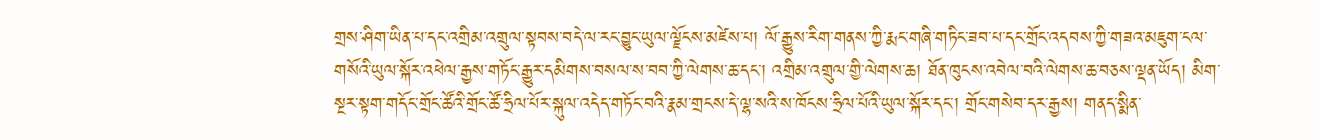གྲས་ཤིག་ཡིན་པ་དང་འགྲིམ་འགྲུལ་སྟབས་བདེ་ལ་རང་བྱུང་ཡུལ་ལྗོངས་མཛེས་པ། ལོ་རྒྱུས་རིག་གནས་ཀྱི་རྨང་གཞི་གཏིང་ཟབ་པ་དང་གྲོང་འདབས་ཀྱི་གཟའ་མཇུག་ངལ་གསོའི་ཡུལ་སྐོར་འཕེལ་རྒྱས་གཏོང་རྒྱུར་དམིགས་བསལ་ས་བབ་ཀྱི་ལེགས་ཆ་དང་། འགྲིམ་འགྲུལ་གྱི་ལེགས་ཆ། ཐོན་ཁུངས་འབེལ་བའི་ལེགས་ཆ་བཅས་ལྡན་ཡོད། མིག་སྔར་སྟག་གདོང་གྲོང་ཚོའི་གྲོང་ཚོ་ཧྲིལ་པོར་སྐུལ་འདེད་གཏོང་བའི་རྣམ་གྲངས་དེ་ལྷ་སའི་ས་ཁོངས་ཧྲིལ་པོའི་ཡུལ་སྐོར་དང་། གྲོང་གསེབ་དར་རྒྱས། གནད་སྨིན་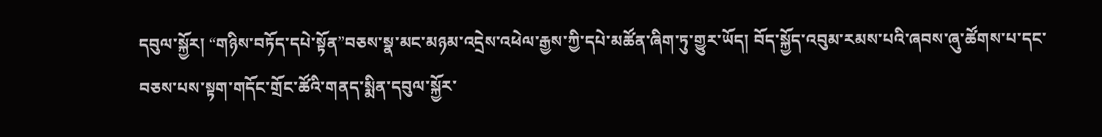དབུལ་སྐྱོར། “གཉིས་བཏོད་དཔེ་སྟོན”བཅས་སྣ་མང་མཉམ་འདྲེས་འཕེལ་རྒྱས་ཀྱི་དཔེ་མཚོན་ཞིག་ཏུ་གྱུར་ཡོད། བོད་སྐྱོད་འབུམ་རམས་པའི་ཞབས་ཞུ་ཚོགས་པ་དང་བཅས་པས་སྟག་གདོང་གྲོང་ཚོའི་གནད་སྨིན་དབུལ་སྐྱོར་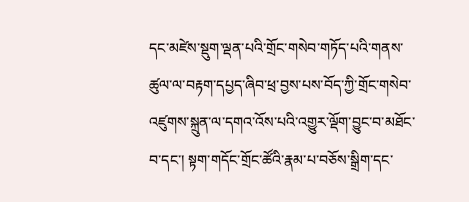དང་མཛེས་སྡུག་ལྡན་པའི་གྲོང་གསེབ་གཏོད་པའི་གནས་ཚུལ་ལ་བརྟག་དཔྱད་ཞིབ་ཕྲ་བྱས་པས་བོད་ཀྱི་གྲོང་གསེབ་འཛུགས་སྐྲུན་ལ་དགའ་འོས་པའི་འགྱུར་ལྡོག་བྱུང་བ་མཐོང་བ་དང་། སྟག་གདོང་གྲོང་ཚོའི་རྣམ་པ་བཅོས་སྒྲིག་དང་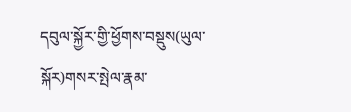དབུལ་སྐྱོར་གྱི་ཕྱོགས་བསྡུས(ཡུལ་སྐོར)གསར་སྤེལ་རྣམ་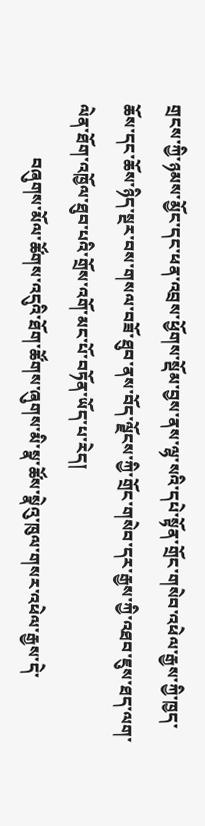གྲངས་ཀྱི་ཉམས་མྱོང་དང་ཕན་འབྲས་ཕྱོགས་སྡོམ་བྱས་ནས་ལྷ་སའི་དཔེ་སྟོན་གྲོང་གསེབ་འཕེལ་རྒྱས་ཀྱི་ཁྱད་ཆོས་དང་ཆོས་ཉིད་སྔར་བས་གསལ་བཟོ་ཐུབ་ནས་བོད་ལྗོངས་ཀྱི་གྲོང་གསེབ་དར་རྒྱས་ཀྱི་འཐབ་ཇུས་ཐད་ལག་ལེན་ཐོག་འཁྱོལ་ཐུབ་པའི་གྲོས་འགོ་མང་པོ་བཏོན་ཡོད་པ་རེད།
             བཞུགས་མོལ་ཚོགས་འདུའི་ཐོག་ཚོགས་ཞུགས་མི་སྣ་ཚོས་སྣེའུ་ཁུལ་གསར་འཕེལ་རྒྱས་དེ་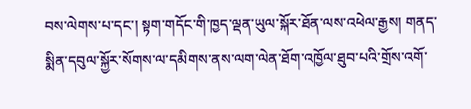བས་ལེགས་པ་དང་། སྟག་གདོང་གི་ཁྱད་ལྡན་ཡུལ་སྐོར་ཐོན་ལས་འཕེལ་རྒྱས། གནད་སྨིན་དབུལ་སྐྱོར་སོགས་ལ་དམིགས་ནས་ལག་ལེན་ཐོག་འཁྱོལ་ཐུབ་པའི་གྲོས་འགོ་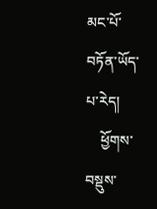མང་པོ་བཏོན་ཡོད་པ་རེད།
    ཕྱོགས་བསྡུས་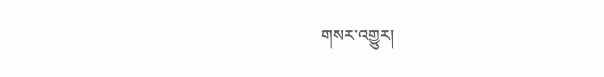གསར་འགྱུར།